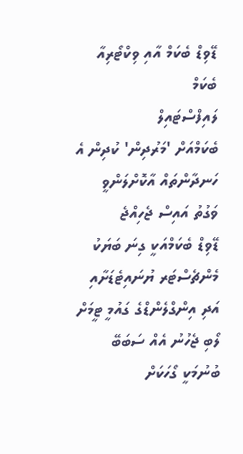ޑޭވިޑް ބެކަމް އާއި ވިކްޓޯރިއާ ބެކަމް
ލައިފްސްޓައިލް
ބެކަމްއަށް 'މަރުދިން' ކުދިން އެ ހަނދާންތައް އާކޮށްލަންވީ ވަގުތު އައިސް ޖެހިއްޖެ
ޑޭވިޑް ބެކަމްއަކީ ގިނަ ބަޔަކު މެންޗެސްޓަރ ޔުނައިޓެޑަށާއި އަދި އިންގްލެންޑްގެ ގައުމީ ޓީމަށް ލޯބި ޖެހުނު އެއް ސަބަބޭ ބުނުމަކީ ގޯހަކަށް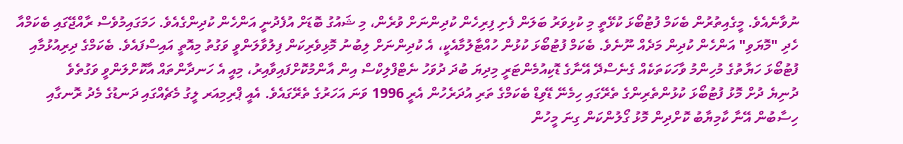ނުވާނެއެވެ. މީގެއިތުރުން ބެކަމް ފުޓުބޯޅަ ކުޅޭތީ މި ކުޅިވަރު ބަލަން ފެށި ފިރިހެން ކުދިންނަށް ވުރެން، މި ޝައުގު ބޮޑަށް އުފެދުނީ އަންހެން ކުދިންގެއެވެ. ހަމަގައިމުވެސް ރާއްޖޭގައި ބެކަމްއާ ހެދި "މޮޔަވި" އަންހެން ކުދިން މަދެއް ނޫނެވެ. ބެކަމް ފުޓުބޯޅަ ކުޅުން ހުއްޓާލުމާއެކީ، އެ ކުދިންނަށް ލިބުނު މޮޅިވެރިކަން ފިލުވާލަންވީ ވަގުތު މިއޮތީ އައިސްފައެވެ. ބެކަމްގެ ދިރިއުޅުމާއި ފުޓުބޯޅަ ހަޔާތުގެ މުހިންމު ވާހަކަތަކެއް ގެނެސްދޭ އޭނާގެ ޑޮކިއުމެންޓަރީ މިދިޔަ ބުދަ ދުވަހު ނެޓްފްލިކްސް އިން އާންމުކޮށްފައިވާއިރު، މިއީ އެ ހަނދާންތައް އާކޮށްލަންވީ ވަގުތެވެ
ދުނިޔެ ދުށް މޮޅު ފުޓުބޯޅަ ކުޅުންތެރިންގެ ތެރޭގައި ހިމެނޭ ޑޭވިޑް ބެކަމްގެ ތަރި އުދަރެހުން އެރީ 1996 ވަނަ އަހަރުގެ ތެރޭގައެވެ. އެއީ ޕްރިމިއަރ ލީގު މެޗެއްގައި ދަނޑުގެ މެދު ރޮނގާއި ހިސާބުން އޭނާ ކާމިޔާބު ކޮށްދިން މޮޅު ގޯލުންކަން ގިނަ މީހުން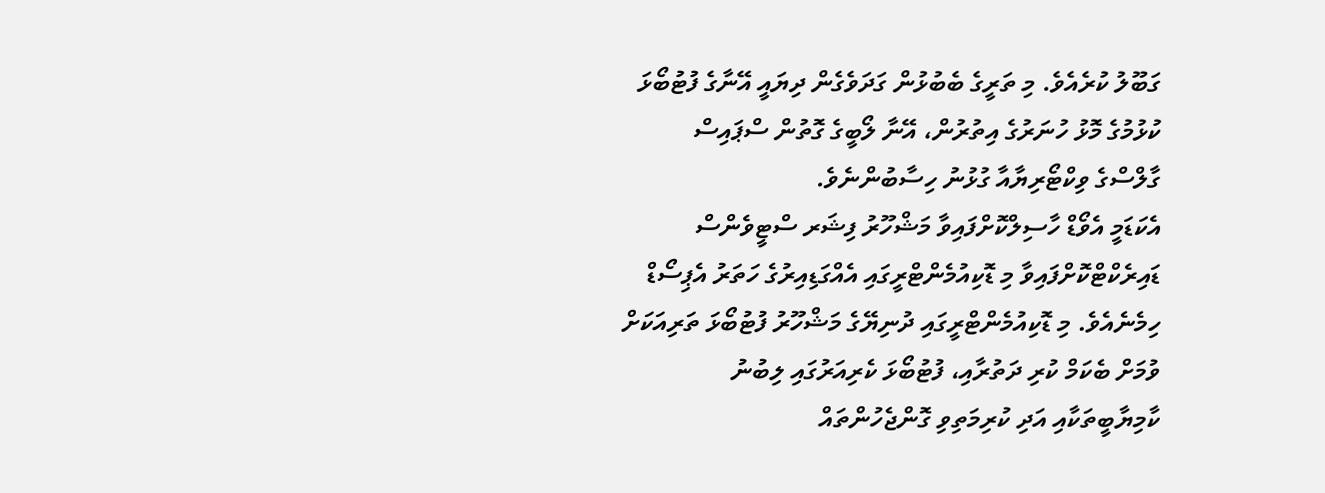ގަބޫލު ކުރެއެވެ. މި ތަރީގެ ބެބުޅުން ގަދަވެގެން ދިޔައީ އޭނާގެ ފުޓުބޯޅަ ކުޅުމުގެ މޮޅު ހުނަރުގެ އިތުރުން، އޭނާ ލޯބީގެ ގޮތުން ސްޕައިސް ގާލްސްގެ ވިކްޓޯރިޔާއާ ގުޅުނު ހިސާބުންނެވެ.
އެކަޑަމީ އެވޯޑް ހާސިލްކޮށްފައިވާ މަޝްހޫރު ފިޝަރ ސްޓީވެންސް ޑައިރެކްޓްކޮށްފައިވާ މި ޑޮކިއުމެންޓްރީގައި އެއްގަޑިއިރުގެ ހަތަރު އެޕިސޯޑް ހިމެނެއެވެ. މި ޑޮކިއުމެންޓްރީގައި ދުނިޔޭގެ މަޝްހޫރު ފުޓުބޯޅަ ތަރިއަކަށް ވުމަށް ބެކަމް ކުރި ދަތުރާއި، ފުޓުބޯޅަ ކެރިއަރުގައި ލިބުނު ކާމިޔާބީތަކާއި އަދި ކުރިމަތިވި ގޮންޖެހުންތައް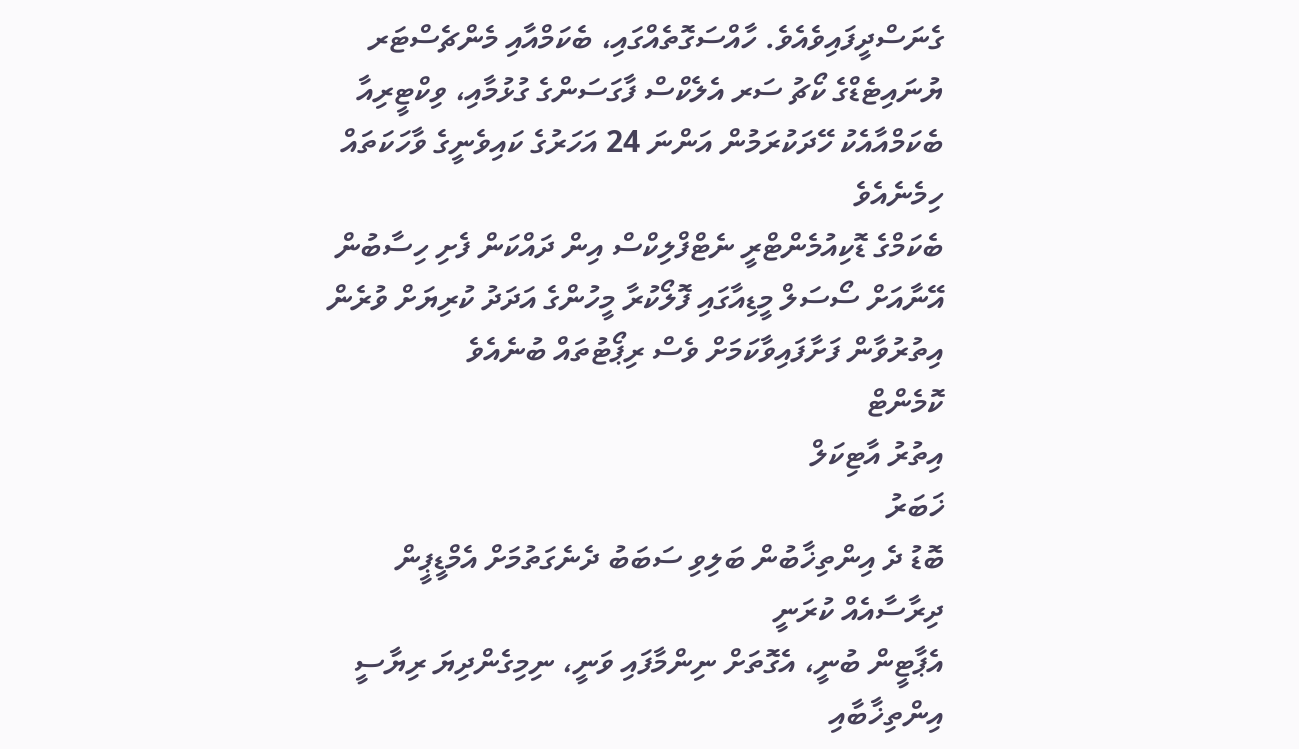ގެނަސްދީފައިވެއެވެ. ހާއްސަގޮތެއްގައި، ބެކަމްއާއި މެންޗެސްޓަރ ޔުނައިޓެޑްގެ ކޯޗު ސަރ އެލެކްސް ފާގަސަންގެ ގުޅުމާއި، ވިކްޓީރިއާ ބެކަމްއާއެކު ހޭދަކުރަމުން އަންނަ 24 އަހަރުގެ ކައިވެނީގެ ވާހަކަތައް ހިމެނެއެވެ
ބެކަމްގެ ޑޮކިއުމެންޓްރީ ނެޓްފްލިކްސް އިން ދައްކަން ފެށި ހިސާބުން އޭނާއަށް ސޯސަލް މީޑިއާގައި ފޮލޯކުރާ މީހުންގެ އަދަދު ކުރިޔަށް ވުރެން އިތުރުވާން ފަށާފައިވާކަމަށް ވެސް ރިޕޯޓުތައް ބުނެއެވެ
ކޮމެންޓް
އިތުރު އާޓިކަލް
ޚަބަރު
ބޮޑު ދެ އިންތިޚާބުން ބަލިވި ސަބަބު ދެނެގަތުމަށް އެމްޑީޕީން ދިރާސާއެއް ކުރަނީ
އެޕާޓީން ބުނީ، އެގޮތަށް ނިންމާފައި ވަނީ، ނިމިގެންދިޔަ ރިޔާސީ އިންތިޚާބާއި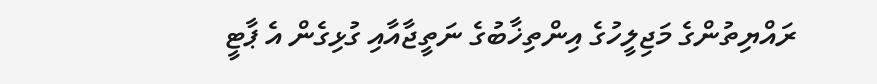ރައްޔިތުންގެ މަޖިލީހުގެ އިންތިޚާބުގެ ނަތީޖާއާއި ގުޅިގެން އެ ޕާޓީ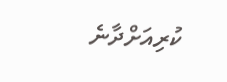ކުރިއަށްދާނެ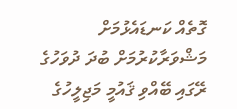ގޮތެއް ކަނޑައެޅުމަށް މަޝްވަރާކުރުމަށް ބުދަ ދުވަހުގެ ރޭގައި ބޭއްވި ޤައުމީ މަޖިލީހުގެ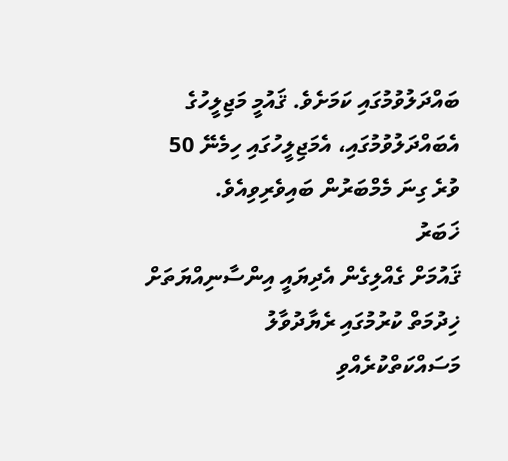ބައްދަލުވުމުގައި ކަމަށެވެ. ޤައުމީ މަޖިލީހުގެ އެބައްދަލުވުމުގައި، އެމަޖިލީހުގައި ހިމެނޭ 50 ވުރެ ގިނަ މެމްބަރުން ބައިވެރިވިއެވެ.
ޚަބަރު
ޤައުމަށް ގެއްލިގެން އެދިޔައީ އިންސާނިއްޔަތަށް ޚިދުމަތް ކުރުމުގައި ރެޔާދުވާލު މަސައްކަތްކުރެއްވި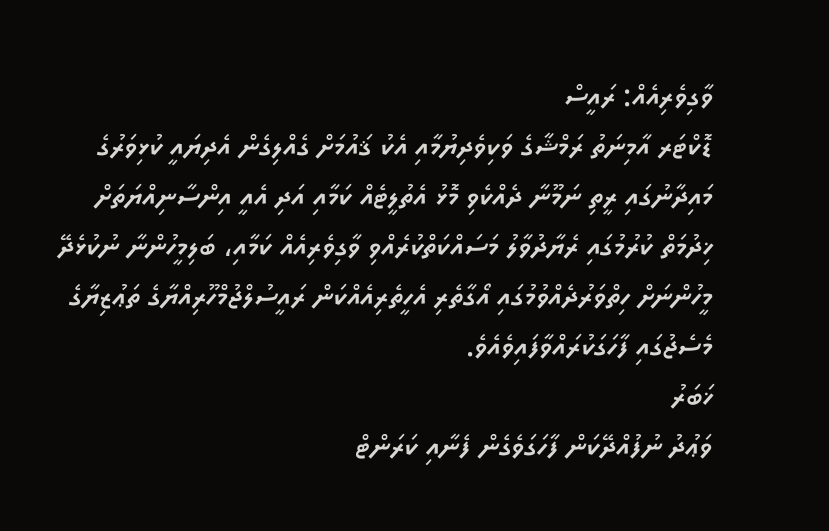ވާގިވެރިއެއް: ރައީސް
ޑޮކްޓަރ އާމިނަތު ރަމްޝާގެ ވަކިވެދިޔުމާއި އެކު ޤައުމަށް ގެއްލިގެން އެދިޔައީ ކުޅިވަރުގެ މައިދާނުގައި ރީތި ނަމޫނާ ދެއްކެވި މޮޅު އެތުލީޓެއް ކަމާއި އަދި އެއީ އިންސާނިއްޔަތަށް ޚިދުމަތް ކުރުމުގައި ރެޔާދުވާލު މަސައްކަތްކުރެއްވި ވާގިވެރިއެއް ކަމާއި، ބަލިމީހުންނާ ނުކުޅެދޭ މީހުންނަށް ހިތްވަރުދެއްވުމުގައި އޯގާތެރި އެހީތެރިއެއްކަން ރައީސުލްޖުމްހޫރިއްޔާގެ ތަޢުޒިޔާގެ މެސެޖުގައި ފާހަގަކުރައްވާފައިވެއެވެ.
ޚަބަރު
ވަޢުދު ނުފުއްދޭކަން ފާހަގަވެގެން ފެނާއި ކަރަންޓް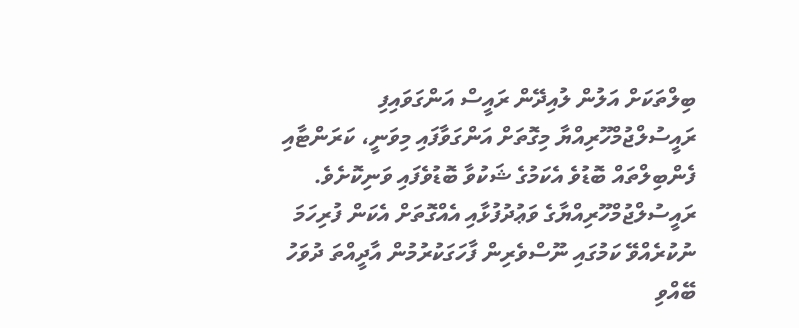ބިލްތަކަށް އަލުން ލުއިދޭން ރައީސް އަންގަވައިފި
ރައީސުލްޖުމްހޫރިއްޔާ މިގޮތަށް އަންގަވާފައި މިވަނީ، ކަރަންޓާއި ފެންބިލްތައް ބޮޑުވެ އެކަމުގެ ޝަކުވާ ބޮޑުވެފައި ވަނިކޮށެވެ. ރައީސުލްޖުމްހޫރިއްޔާގެ ވަޢުދުފުޅާއި އެއްގޮތަށް އެކަން ފުރިހަމަ ނުކުރެއްވޭ ކަމުގައި ނޫސްވެރިން ފާހަގަކުރުމުން އާދީއްތަ ދުވަހު ބޭއްވި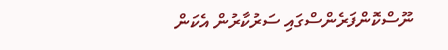ނޫސްކޮންފަރެންސްގައި ސަރުކާރުން އެކަން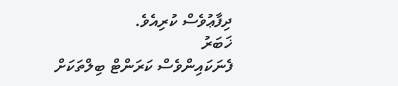ދިފާޢުވެސް ކުރިއެވެ.
ޚަބަރު
ފެނަކައިންވެސް ކަރަންޓް ބިލްތަކަށް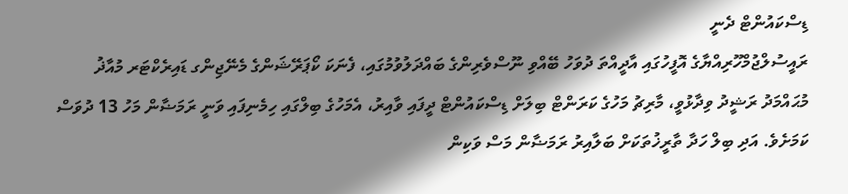ޑިސްކައުންޓް ދެނީ
ރައީސުލްޖުމްހޫރިއްޔާގެ އޮފީހުގައި އާދީއްތަ ދުވަހު ބޭއްވި ނޫސްވެރިންގެ ބައްދަލުވުމުގައި، ފެނަކަ ކޯޕަރޭޝަންގެ މެނޭޖިންގ ޑައިރެކްޓަރ މުއާޛު މުޙައްމަދު ރަޝީދު ވިދާޅުވީ، މާރިޗު މަހުގެ ކަރަންޓް ބިލަށް ޑިސްކައުންޓް ދީފައި ވާއިރު، އެމަހުގެ ބިލްގައި ހިމެނިފައި ވަނީ ރަމަޟާން މަހު 13 ދުވަސް ކަމަށެވެ. އަދި ބިލް ހަދާ ތާރީޚުތަކަށް ބަލާއިރު ރަމަޟާން މަސް ވަކިން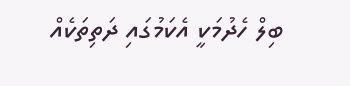ބިލް ހެދުމަކީ އެކަމުގައި ދަތިތަކެއް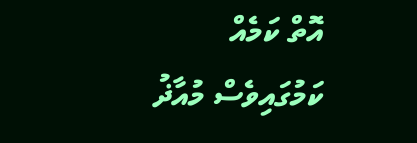އޮތް ކަމެއް ކަމުގައިވެސް މުއާޛު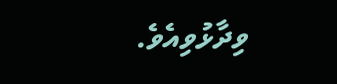ވިދާޅުވިއެވެ.